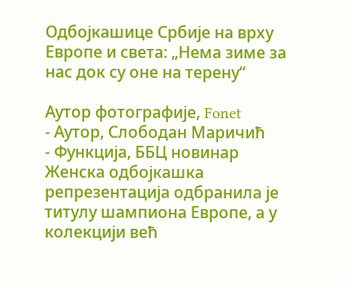Одбојкашице Србије на врху Европе и света: „Нема зиме за нас док су оне на терену“

Аутор фотографије, Fonet
- Аутор, Слободан Маричић
- Функција, ББЦ новинар
Женска одбојкашка репрезентација одбранила је титулу шампиона Европе, а у колекцији већ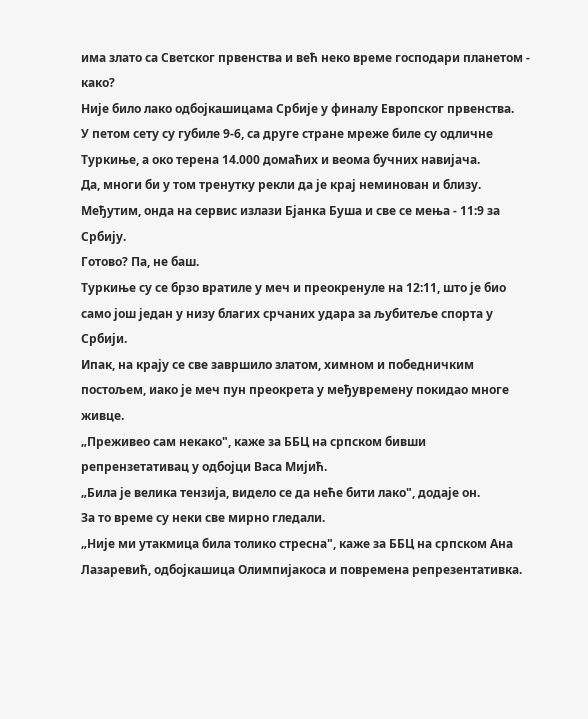има злато са Светског првенства и већ неко време господари планетом - како?
Није било лако одбојкашицама Србије у финалу Европског првенства.
У петом сету су губиле 9-6, са друге стране мреже биле су одличне Туркиње, а око терена 14.000 домаћих и веома бучних навијача.
Да, многи би у том тренутку рекли да је крај неминован и близу.
Међутим, онда на сервис излази Бјанка Буша и све се мења - 11:9 за Србију.
Готово? Па, не баш.
Туркиње су се брзо вратиле у меч и преокренуле на 12:11, што је био само још један у низу благих срчаних удара за љубитеље спорта у Србији.
Ипак, на крају се све завршило златом, химном и победничким постољем, иако је меч пун преокрета у међувремену покидао многе живце.
„Преживео сам некако", каже за ББЦ на српском бивши репрензетативац у одбојци Васа Мијић.
„Била је велика тензија, видело се да неће бити лако", додаје он.
За то време су неки све мирно гледали.
„Није ми утакмица била толико стресна", каже за ББЦ на српском Ана Лазаревић, одбојкашица Олимпијакоса и повремена репрезентативка.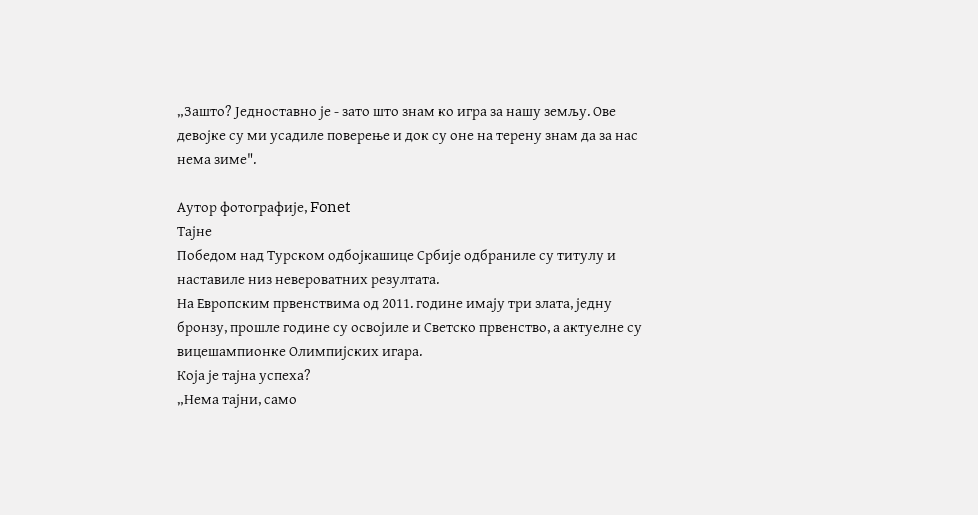„Зашто? Једноставно је - зато што знам ко игра за нашу земљу. Ове девојке су ми усадиле поверење и док су оне на терену знам да за нас нема зиме".

Аутор фотографије, Fonet
Тајне
Победом над Турском одбојкашице Србије одбраниле су титулу и наставиле низ невероватних резултата.
На Европским првенствима од 2011. године имају три злата, једну бронзу, прошле године су освојиле и Светско првенство, а актуелне су вицешампионке Олимпијских игара.
Која је тајна успеха?
„Нема тајни, само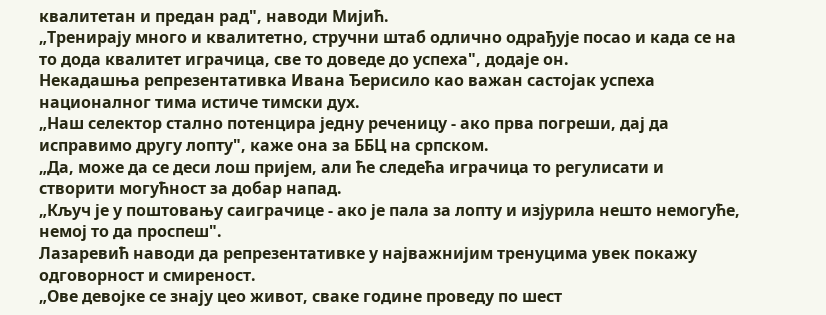квалитетан и предан рад", наводи Мијић.
„Тренирају много и квалитетно, стручни штаб одлично одрађује посао и када се на то дода квалитет играчица, све то доведе до успеха", додаје он.
Некадашња репрезентативка Ивана Ђерисило као важан састојак успеха националног тима истиче тимски дух.
„Наш селектор стално потенцира једну реченицу - ако прва погреши, дај да исправимо другу лопту", каже она за ББЦ на српском.
„Да, може да се деси лош пријем, али ће следећа играчица то регулисати и створити могућност за добар напад.
„Кључ је у поштовању саиграчице - ако је пала за лопту и изјурила нешто немогуће, немој то да проспеш".
Лазаревић наводи да репрезентативке у најважнијим тренуцима увек покажу одговорност и смиреност.
„Ове девојке се знају цео живот, сваке године проведу по шест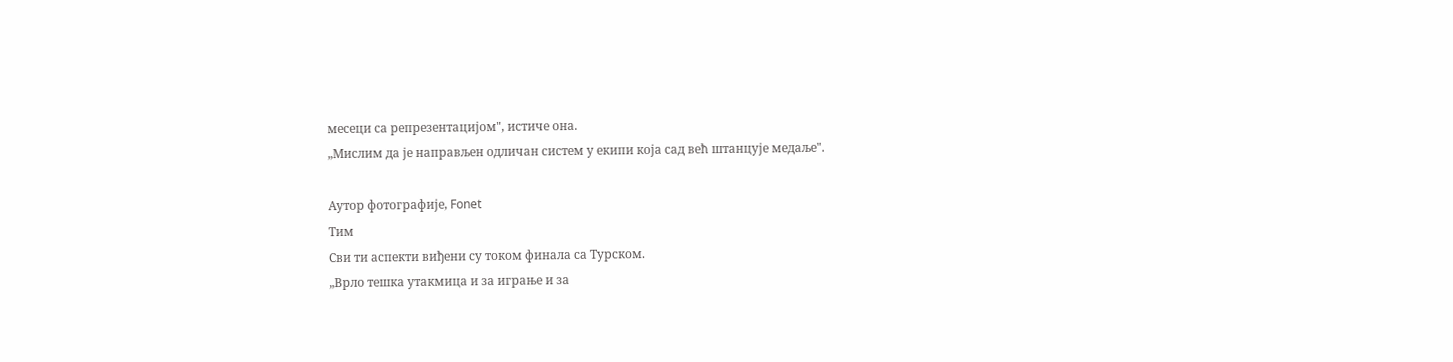месеци са репрезентацијом", истиче она.
„Мислим да је направљен одличан систем у екипи која сад већ штанцује медаље".

Аутор фотографије, Fonet
Тим
Сви ти аспекти виђени су током финала са Турском.
„Врло тешка утакмица и за играње и за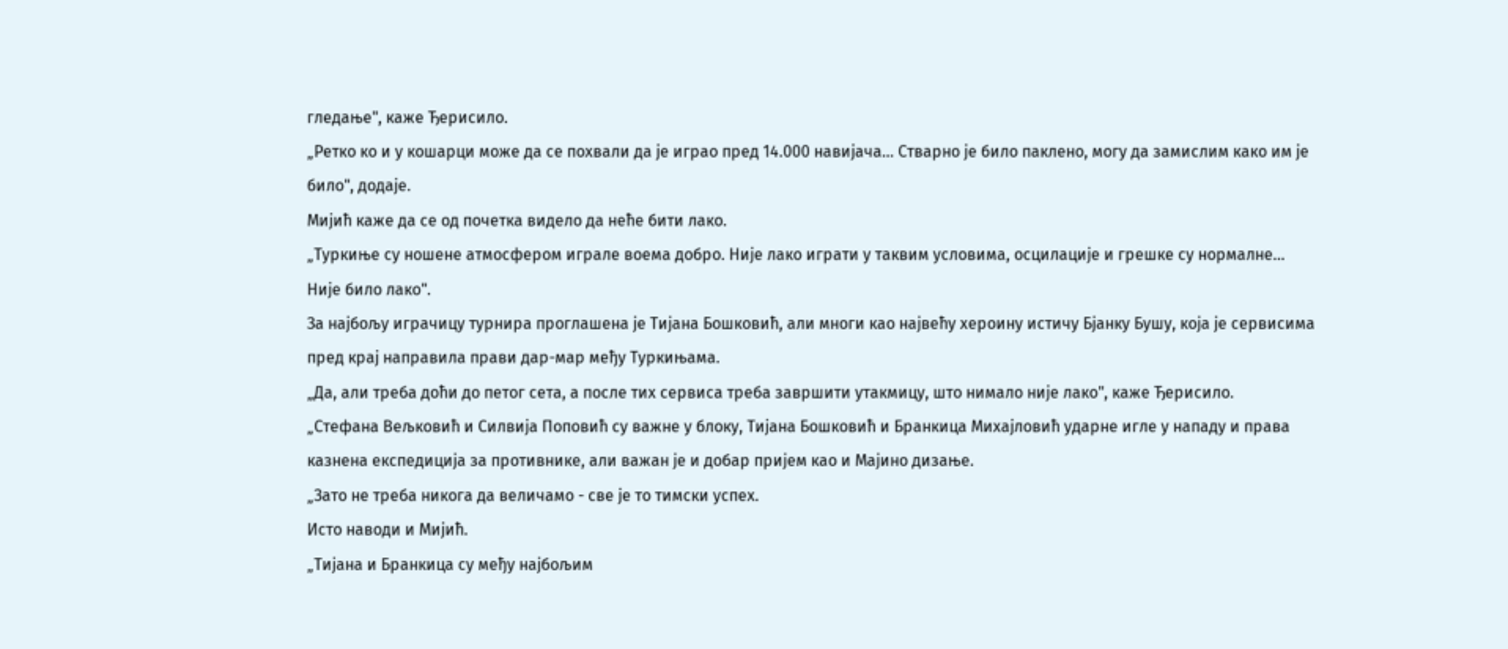гледање", каже Ђерисило.
„Ретко ко и у кошарци може да се похвали да је играо пред 14.000 навијача... Стварно је било паклено, могу да замислим како им је било", додаје.
Мијић каже да се од почетка видело да неће бити лако.
„Туркиње су ношене атмосфером играле воема добро. Није лако играти у таквим условима, осцилације и грешке су нормалне... Није било лако".
За најбољу играчицу турнира проглашена је Тијана Бошковић, али многи као највећу хероину истичу Бјанку Бушу, која је сервисима пред крај направила прави дар-мар међу Туркињама.
„Да, али треба доћи до петог сета, а после тих сервиса треба завршити утакмицу, што нимало није лако", каже Ђерисило.
„Стефана Вељковић и Силвија Поповић су важне у блоку, Тијана Бошковић и Бранкица Михајловић ударне игле у нападу и права казнена експедиција за противнике, али важан је и добар пријем као и Мајино дизање.
„Зато не треба никога да величамо - све је то тимски успех.
Исто наводи и Мијић.
„Тијана и Бранкица су међу најбољим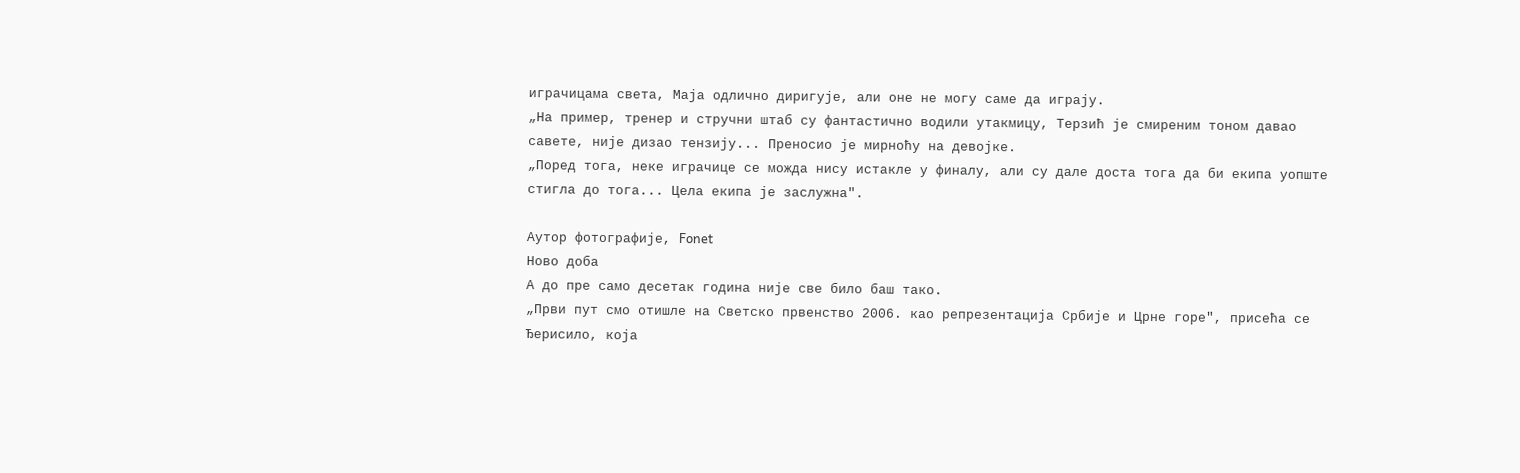играчицама света, Маја одлично диригује, али оне не могу саме да играју.
„На пример, тренер и стручни штаб су фантастично водили утакмицу, Терзић је смиреним тоном давао савете, није дизао тензију... Преносио је мирноћу на девојке.
„Поред тога, неке играчице се можда нису истакле у финалу, али су дале доста тога да би екипа уопште стигла до тога... Цела екипа је заслужна".

Аутор фотографије, Fonet
Ново доба
А до пре само десетак година није све било баш тако.
„Први пут смо отишле на Светско првенство 2006. као репрезентација Србије и Црне горе", присећа се Ђерисило, која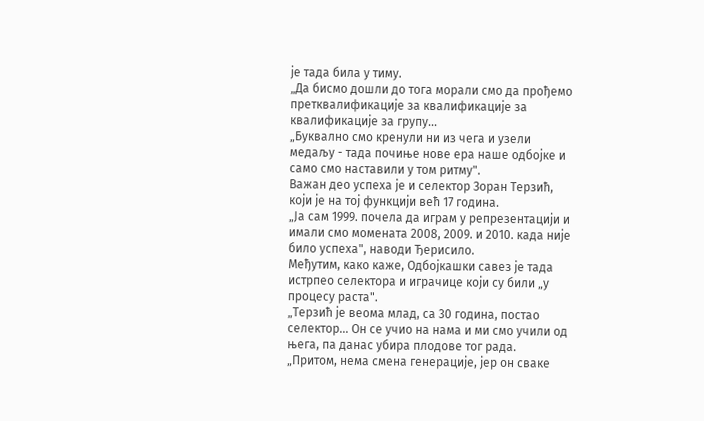је тада била у тиму.
„Да бисмо дошли до тога морали смо да прођемо претквалификације за квалификације за квалификације за групу...
„Буквално смо кренули ни из чега и узели медаљу - тада почиње нове ера наше одбојке и само смо наставили у том ритму".
Важан део успеха је и селектор Зоран Терзић, који је на тој функцији већ 17 година.
„Ја сам 1999. почела да играм у репрезентацији и имали смо момената 2008, 2009. и 2010. када није било успеха", наводи Ђерисило.
Међутим, како каже, Одбојкашки савез је тада истрпео селектора и играчице који су били „у процесу раста".
„Терзић је веома млад, са 30 година, постао селектор... Он се учио на нама и ми смо учили од њега, па данас убира плодове тог рада.
„Притом, нема смена генерације, јер он сваке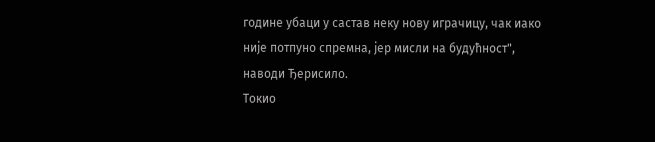године убаци у састав неку нову играчицу, чак иако није потпуно спремна, јер мисли на будућност", наводи Ђерисило.
Токио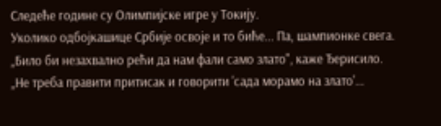Следеће године су Олимпијске игре у Токију.
Уколико одбојкашице Србије освоје и то биће... Па, шампионке свега.
„Било би незахвално рећи да нам фали само злато", каже Ђерисило.
„Не треба правити притисак и говорити 'сада морамо на злато'...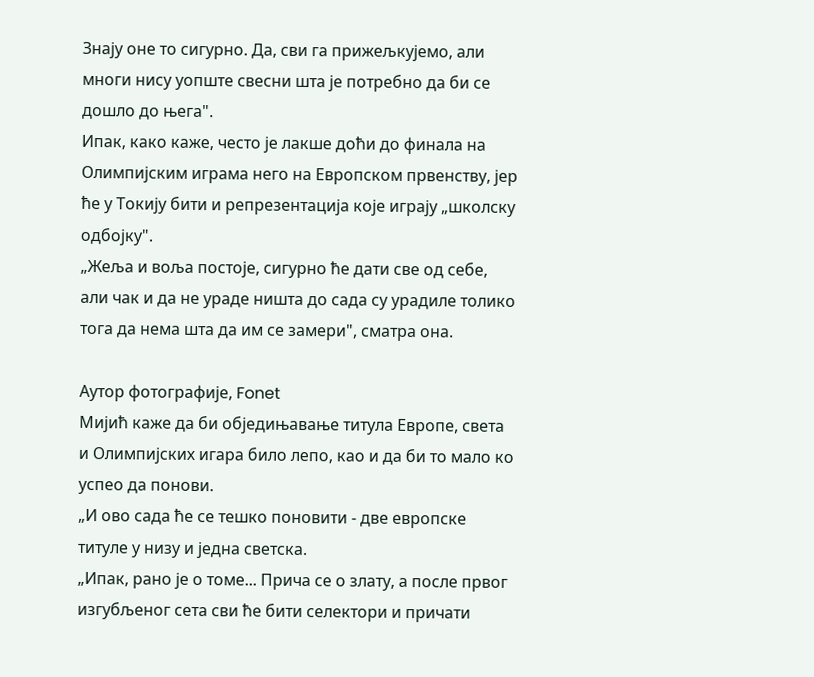Знају оне то сигурно. Да, сви га прижељкујемо, али многи нису уопште свесни шта је потребно да би се дошло до њега".
Ипак, како каже, често је лакше доћи до финала на Олимпијским играма него на Европском првенству, јер ће у Токију бити и репрезентација које играју „школску одбојку".
„Жеља и воља постоје, сигурно ће дати све од себе, али чак и да не ураде ништа до сада су урадиле толико тога да нема шта да им се замери", сматра она.

Аутор фотографије, Fonet
Мијић каже да би обједињавање титула Европе, света и Олимпијских игара било лепо, као и да би то мало ко успео да понови.
„И ово сада ће се тешко поновити - две европске титуле у низу и једна светска.
„Ипак, рано је о томе... Прича се о злату, а после првог изгубљеног сета сви ће бити селектори и причати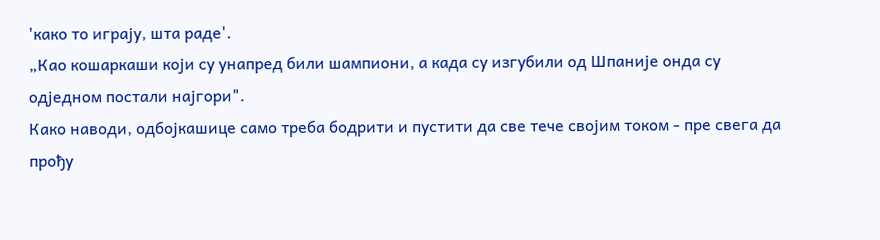'како то играју, шта раде'.
„Као кошаркаши који су унапред били шампиони, а када су изгубили од Шпаније онда су одједном постали најгори".
Како наводи, одбојкашице само треба бодрити и пустити да све тече својим током - пре свега да прођу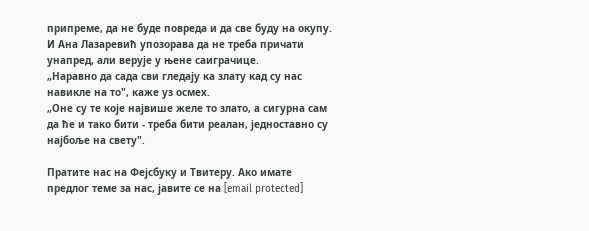припреме, да не буде повреда и да све буду на окупу.
И Ана Лазаревић упозорава да не треба причати унапред, али верује у њене саиграчице.
„Наравно да сада сви гледају ка злату кад су нас навикле на то", каже уз осмех.
„Оне су те које највише желе то злато, а сигурна сам да ће и тако бити - треба бити реалан, једноставно су најбоље на свету".

Пратите нас на Фејсбуку и Твитеру. Ако имате предлог теме за нас, јавите се на [email protected]